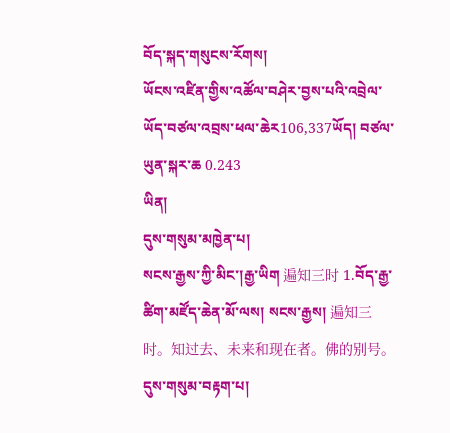བོད་སྐད་གསུངས་རོགས།
ཡོངས་འཛིན་གྱིས་འཚོལ་བཤེར་བྱས་པའི་འབྲེལ་ཡོད་བཙལ་འབྲས་ཕལ་ཆེར106,337ཡོད། བཙལ་ཡུན་སྐར་ཆ 0.243
ཡིན།
དུས་གསུམ་མཁྱེན་པ།
སངས་རྒྱས་ཀྱི་མིང་།རྒྱ་ཡིག 遍知三时 1.བོད་རྒྱ་ཚིག་མཛོད་ཆེན་མོ་ལས། སངས་རྒྱས། 遍知三时。知过去、未来和现在者。佛的别号。
དུས་གསུམ་བརྟག་པ།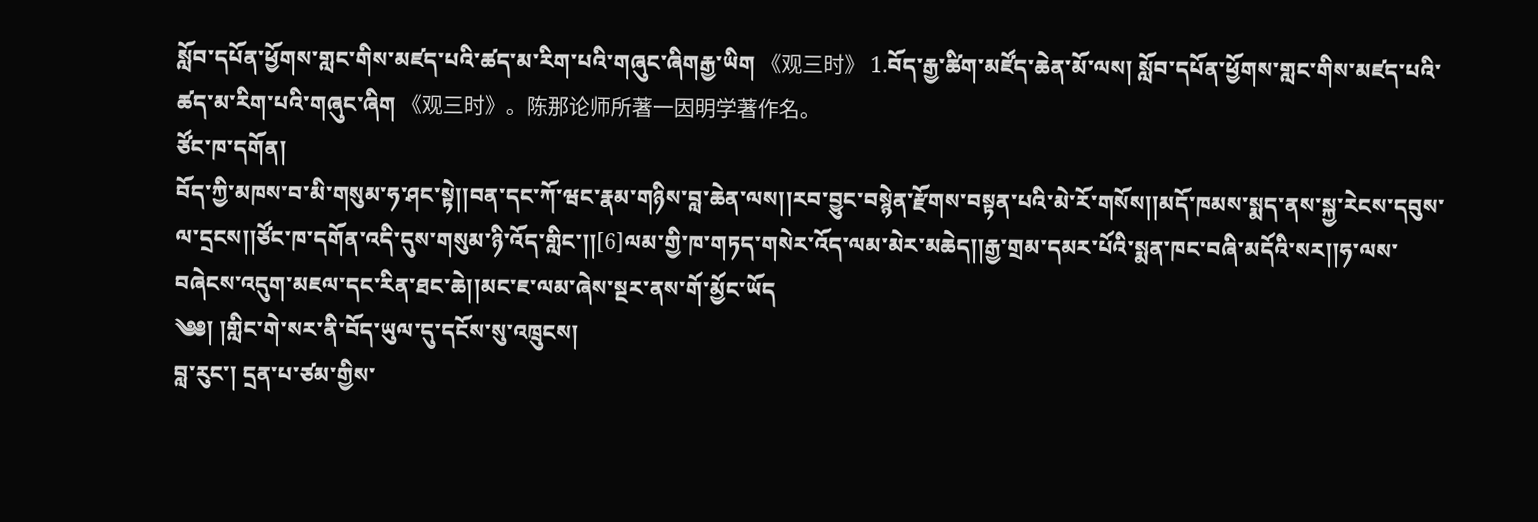སློབ་དཔོན་ཕྱོགས་གླང་གིས་མཛད་པའི་ཚད་མ་རིག་པའི་གཞུང་ཞིགརྒྱ་ཡིག 《观三时》 1.བོད་རྒྱ་ཚིག་མཛོད་ཆེན་མོ་ལས། སློབ་དཔོན་ཕྱོགས་གླང་གིས་མཛད་པའི་ཚད་མ་རིག་པའི་གཞུང་ཞིག 《观三时》。陈那论师所著一因明学著作名。
ཙོང་ཁ་དགོན།
བོད་ཀྱི་མཁས་བ་མི་གསུམ་ཧ་ཤང་སྟེ།།བན་དང་ཀོ་ཝང་རྣམ་གཉིས་བླ་ཆེན་ལས།།རབ་བྱུང་བསྙེན་རྫོགས་བསྟན་པའི་མེ་རོ་གསོས།།མདོ་ཁམས་སྨད་ནས་སྐྱ་རེངས་དབུས་ལ་དྲངས།།ཙོང་ཁ་དགོན་འདི་དུས་གསུམ་ཉི་འོད་གླིང་།།[6]ལམ་གྱི་ཁ་གཏད་གསེར་འོད་ལམ་མེར་མཆེད།།རྒྱ་གྲམ་དམར་པོའི་སྨན་ཁང་བཞི་མདོའི་སར།།ཧ་ལས་བཞེངས་འདུག་མཇལ་དང་རིན་ཐང་ཆེ།།མང་ཇ་ལམ་ཞེས་སྔར་ནས་གོ་མྱོང་ཡོད
༄༅། །གླིང་གེ་སར་ནི་བོད་ཡུལ་དུ་དངོས་སུ་འཁྲུངས།
བླ་རུང་། དྲན་པ་ཙམ་གྱིས་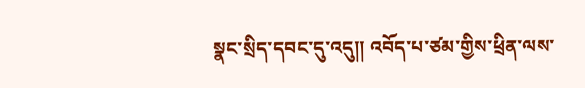སྣང་སྲིད་དབང་དུ་འདུ།། འབོད་པ་ཙམ་གྱིས་ཕྲིན་ལས་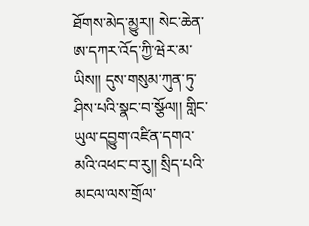ཐོགས་མེད་མྱུར།། སེང་ཆེན་ཨ་དཀར་འོད་ཀྱི་ཝེར་མ་ཡིས།། དུས་གསུམ་ཀུན་ཏུ་ཤིས་པའི་སྣང་བ་སྩོལ།། གླིང་ཡུལ་དབྱུག་འཛིན་དགའ་མའི་འཕང་བ་རུ།། སྲིད་པའི་མངལ་ལས་གྲོལ་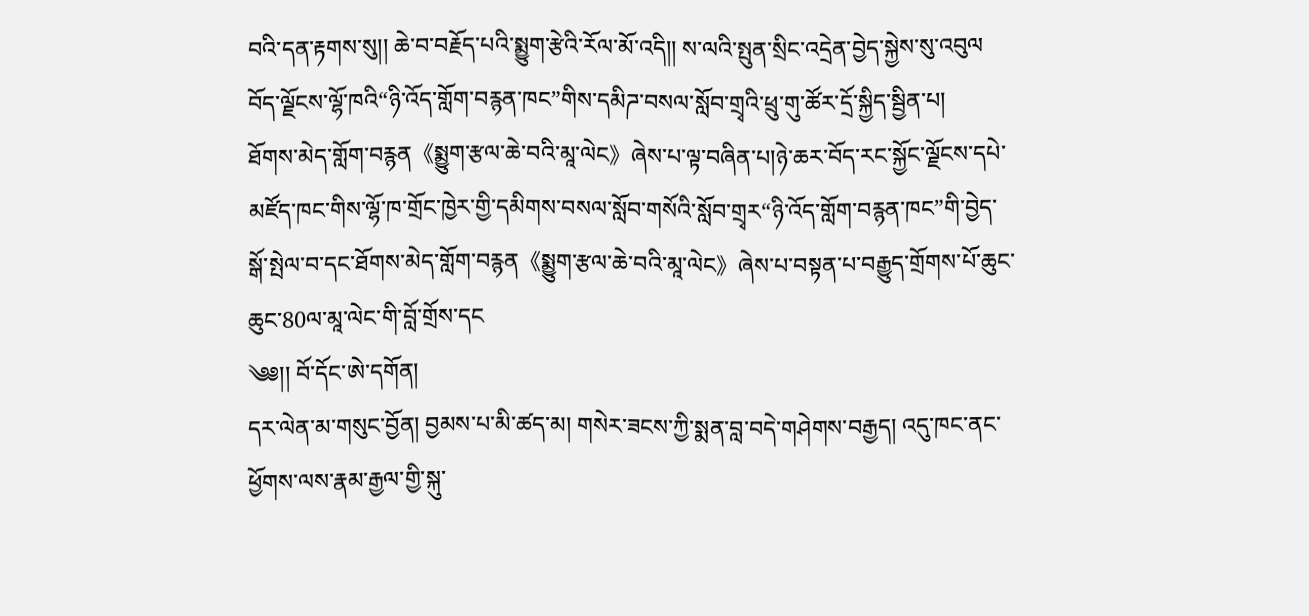བའི་དན་རྟགས་སུ།། ཆེ་བ་བརྗོད་པའི་སྨྱུག་རྩེའི་རོལ་མོ་འདི།། ས་ལའི་སྤུན་སྲིང་འདྲེན་བྱེད་སྐྱེས་སུ་འབུལ
བོད་ལྗོངས་ལྷོ་ཁའི“ཉི་འོད་གློག་བརྙན་ཁང”གིས་དམིཌ་བསལ་སློབ་གྲྭའི་ཕྲུ་གུ་ཚོར་དྲོ་སྐྱིད་སྦྱིན་པ།
ཐོགས་མེད་གློག་བརྙན《སྨྱུག་རྩལ་ཆེ་བའི་མཱ་ལེང》ཞེས་པ་ལྟ་བཞིན་པ།ཉེ་ཆར་བོད་རང་སྐྱོང་ལྗོངས་དཔེ་མཛོད་ཁང་གིས་ལྷོ་ཁ་གྲོང་ཁྱེར་གྱི་དམིགས་བསལ་སློབ་གསོའི་སློབ་གྲྭར“ཉི་འོད་གློག་བརྙན་ཁང”གི་བྱེད་སྒོ་སྤེལ་བ་དང་ཐོགས་མེད་གློག་བརྙན《སྨྱུག་རྩལ་ཆེ་བའི་མཱ་ལེང》ཞེས་པ་བསྟན་པ་བརྒྱུད་གྲོགས་པོ་ཆུང་ཆུང་80ལ་མཱ་ལེང་གི་བློ་གྲོས་དང
༄༅།། བོ་དོང་ཨེ་དགོན།
དར་ལེན་མ་གསུང་བྱོན། བྱམས་པ་མི་ཚད་མ། གསེར་ཟངས་ཀྱི་སྨན་བླ་བདེ་གཤེགས་བརྒྱད། འདུ་ཁང་ནང་ཕྱོགས་ལས་རྣམ་རྒྱལ་གྱི་སྐུ་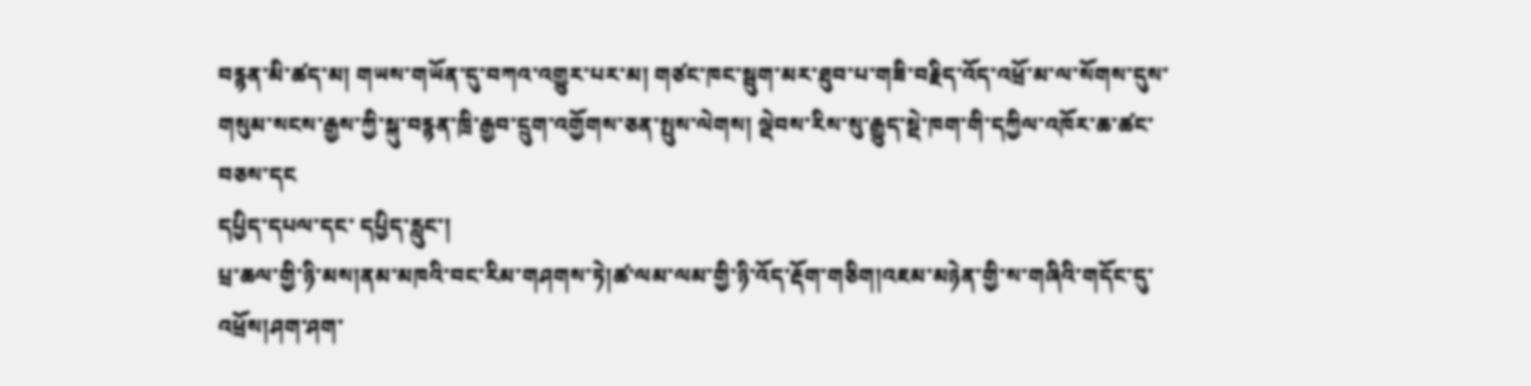བརྙན་མི་ཚད་མ། གཡས་གཡོན་དུ་བཀའ་འགྱུར་པར་མ། གཙང་ཁང་སྦུག་མར་ཐུབ་པ་གཟི་བརྗིད་འོད་འཕྲོ་མ་ལ་སོགས་དུས་གསུམ་སངས་རྒྱས་ཀྱི་སྐུ་བརྙན་ཁྲི་རྒྱབ་དྲུག་འགྱོགས་ཅན་སྤུས་ལེགས། ལྡེབས་རིས་སུ་རྒྱུད་སྡེ་ཁག་གི་དཀྱིལ་འཁོར་ཆ་ཚང་བཅས་དང
དཔྱིད་དཔལ་དང་ དཔྱིད་རླུང་།
པྲ་ཆལ་གྱི་ཉི་མས།ནམ་མཁའི་བང་རིམ་གཤགས་ཏེ།ཚ་ལམ་ལམ་གྱི་ཉི་འོད་རྡོག་གཅིག།འཇམ་མཉེན་གྱི་ས་གཞིའི་གདོང་དུ་འཕྲོས།ཤག་ཤག་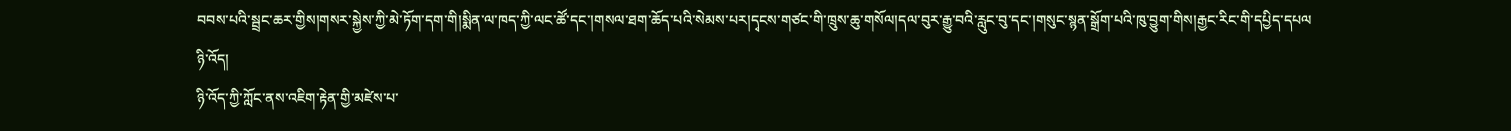བབས་པའི་སྦྲང་ཆར་གྱིས།གསར་སྐྱེས་ཀྱི་མེ་ཏོག་དག་གི།སྨིན་ལ་ཁད་ཀྱི་ལང་ཚོ་དང་།གསལ་ཐག་ཆོད་པའི་སེམས་པར།དྭངས་གཙང་གི་ཁྲུས་ཆུ་གསོལ།དལ་བུར་རྒྱུ་བའི་རླུང་བུ་དང་།གསུང་སྙན་སྒྲོག་པའི་ཁུ་བྱུག་གིས།རྒྱང་རིང་གི་དཔྱིད་དཔལ
ཉི་འོད།
ཉི་འོད་ཀྱི་ཀློང་ནས་འཇིག་རྟེན་གྱི་མཛེས་པ་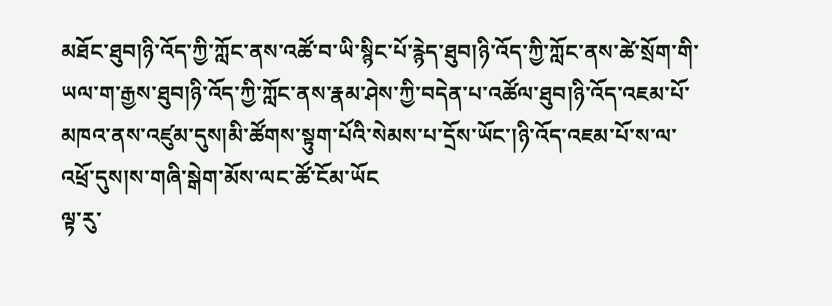མཐོང་ཐུབ།ཉི་འོད་ཀྱི་ཀློང་ནས་འཚོ་བ་ཡི་སྙིང་པོ་རྙེད་ཐུབ།ཉི་འོད་ཀྱི་ཀློང་ནས་ཚེ་སྲོག་གི་ཡལ་ག་རྒྱས་ཐུབ།ཉི་འོད་ཀྱི་ཀློང་ནས་རྣམ་ཤེས་ཀྱི་བདེན་པ་འཚོལ་ཐུབ།ཉི་འོད་འཇམ་པོ་མཁའ་ནས་འཛུམ་དུས།མི་ཚོགས་སྟུག་པོའི་སེམས་པ་དྲོས་ཡོང་།ཉི་འོད་འཇམ་པོ་ས་ལ་འཕྲོ་དུས།ས་གཞི་སྒེག་མོས་ལང་ཚོ་ངོམ་ཡོང
ལྟ་རུ་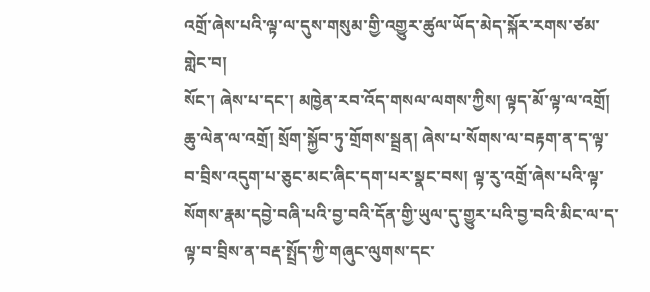འགྲོ་ཞེས་པའི་ལྟ་ལ་དུས་གསུམ་གྱི་འགྱུར་ཚུལ་ཡོད་མེད་སྐོར་རགས་ཙམ་གླེང་བ།
སོང་། ཞེས་པ་དང་། མཁྱེན་རབ་འོད་གསལ་ལགས་ཀྱིས། ལྟད་མོ་ལྟ་ལ་འགྲོ། ཆུ་ལེན་ལ་འགྲོ། སྲོག་སྐྱོབ་ཏུ་གྲོགས་སྦྲན། ཞེས་པ་སོགས་ལ་བརྟག་ན་ད་ལྟ་བ་བྲིས་འདུག་པ་ཅུང་མང་ཞིང་དག་པར་སྣང་བས། ལྟ་རུ་འགྲོ་ཞེས་པའི་ལྟ་སོགས་རྣམ་དབྱེ་བཞི་པའི་བྱ་བའི་དོན་གྱི་ཡུལ་དུ་གྱུར་པའི་བྱ་བའི་མིང་ལ་ད་ལྟ་བ་བྲིས་ན་བརྡ་སྤྲོད་ཀྱི་གཞུང་ལུགས་དང་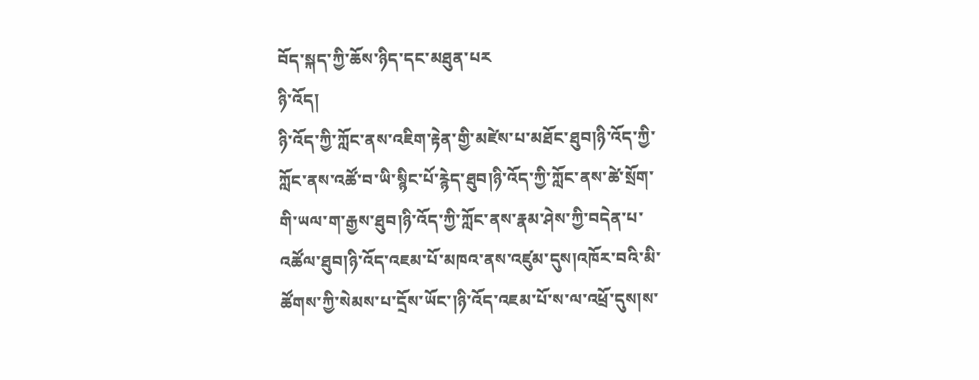བོད་སྐད་ཀྱི་ཆོས་ཉིད་དང་མཐུན་པར
ཉི་འོད།
ཉི་འོད་ཀྱི་ཀློང་ནས་འཇིག་རྟེན་གྱི་མཛེས་པ་མཐོང་ཐུབ།ཉི་འོད་ཀྱི་ཀློང་ནས་འཚོ་བ་ཡི་སྙིང་པོ་རྙེད་ཐུབ།ཉི་འོད་ཀྱི་ཀློང་ནས་ཚེ་སྲོག་གི་ཡལ་ག་རྒྱས་ཐུབ།ཉི་འོད་ཀྱི་ཀློང་ནས་རྣམ་ཤེས་ཀྱི་བདེན་པ་འཚོལ་ཐུབ།ཉི་འོད་འཇམ་པོ་མཁའ་ནས་འཛུམ་དུས།འཁོར་བའི་མི་ཚོགས་ཀྱི་སེམས་པ་དྲོས་ཡོང་།ཉི་འོད་འཇམ་པོ་ས་ལ་འཕྲོ་དུས།ས་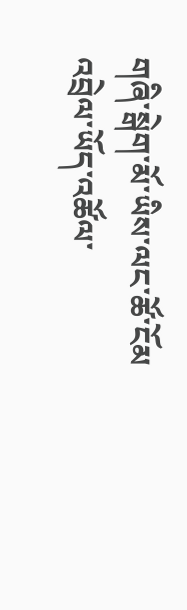གཞི་སྒེག་མོ་ཡིས་ལང་ཚོ་ངོམ
འབྲེལ་ཡོད་འཚོལ་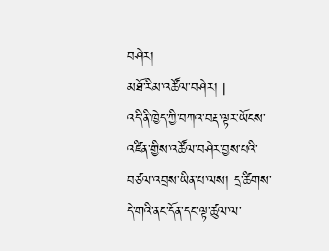བཤེར།
མཐོ་རིམ་འཚོལ་བཤེར། |
འདི་ནི་ཁྱེད་ཀྱི་བཀའ་བརྡ་ལྟར་ཡོངས་འཛིན་གྱིས་འཚོལ་བཤེར་བྱས་པའི་བཙལ་འབྲས་ཡིན་པ་ལས། དྲ་ཚིགས་དེ་གའི་ནང་དོན་དང་ལྟ་ཚུལ་ལ་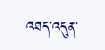འཐད་འདུན་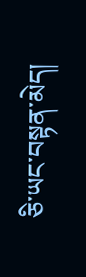ཅི་ཡང་བསྟན་མེད།